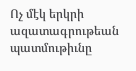Ոչ մէկ երկրի ազատագրութեան պատմութիւնը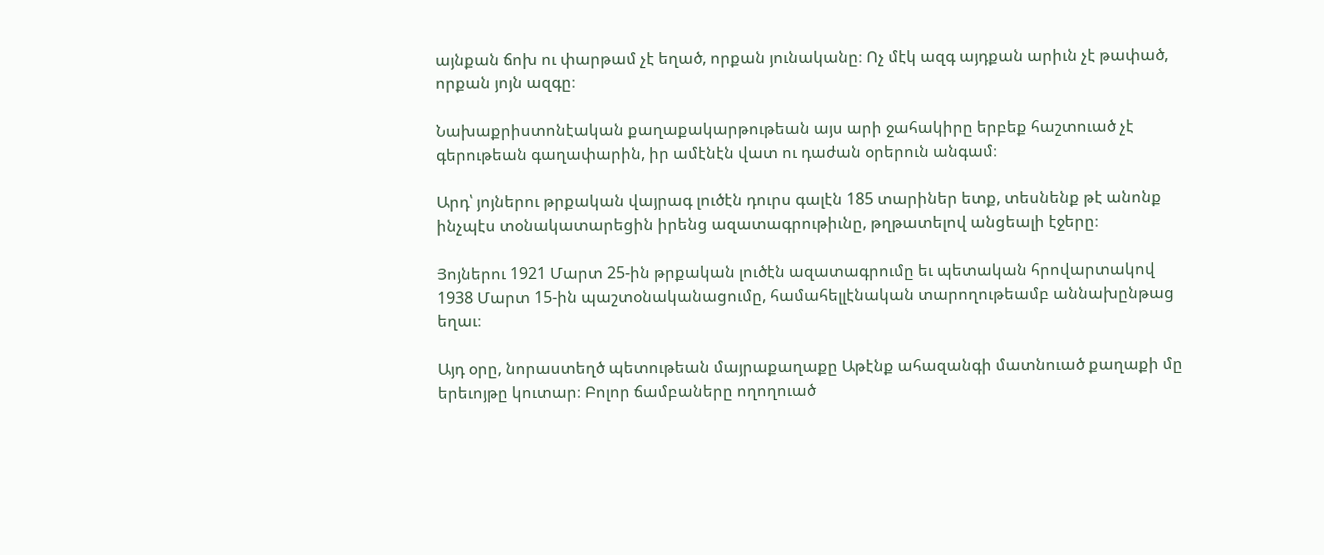այնքան ճոխ ու փարթամ չէ եղած, որքան յունականը։ Ոչ մէկ ազգ այդքան արիւն չէ թափած, որքան յոյն ազգը։

Նախաքրիստոնէական քաղաքակարթութեան այս արի ջահակիրը երբեք հաշտուած չէ գերութեան գաղափարին, իր ամէնէն վատ ու դաժան օրերուն անգամ։

Արդ՝ յոյներու թրքական վայրագ լուծէն դուրս գալէն 185 տարիներ ետք, տեսնենք թէ անոնք ինչպէս տօնակատարեցին իրենց ազատագրութիւնը, թղթատելով անցեալի էջերը։

Յոյներու 1921 Մարտ 25-ին թրքական լուծէն ազատագրումը եւ պետական հրովարտակով 1938 Մարտ 15-ին պաշտօնականացումը, համահելլէնական տարողութեամբ աննախընթաց եղաւ։

Այդ օրը, նորաստեղծ պետութեան մայրաքաղաքը Աթէնք ահազանգի մատնուած քաղաքի մը երեւոյթը կուտար։ Բոլոր ճամբաները ողողուած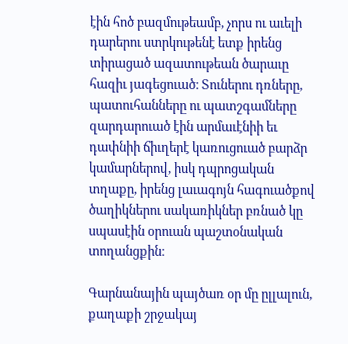էին հոծ բազմութեամբ, չորս ու աւելի դարերու ստրկութենէ ետք իրենց տիրացած ազատութեան ծարաւը հազիւ յագեցուած։ Տուներու դռները, պատուհանները ու պատշգամները զարդարուած էին արմաւէնիի եւ դափնիի ճիւղերէ կառուցուած բարձր կամարներով, իսկ դպրոցական տղաքը, իրենց լաւագոյն հագուածքով ծաղիկներու սակառիկներ բռնած կը սպասէին օրուան պաշտօնական տողանցքին։

Գարնանային պայծառ օր մը ըլլալուն, քաղաքի շրջակայ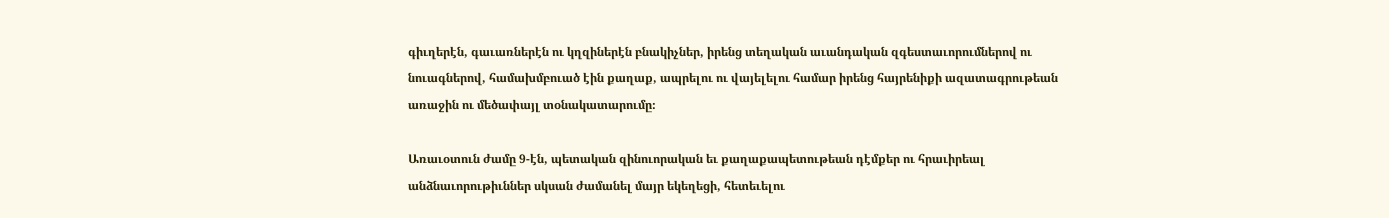գիւղերէն, գաւառներէն ու կղզիներէն բնակիչներ, իրենց տեղական աւանդական զգեստաւորումներով ու նուագներով, համախմբուած էին քաղաք, ապրելու ու վայելելու համար իրենց հայրենիքի ազատագրութեան առաջին ու մեծափայլ տօնակատարումը։

Առաւօտուն ժամը 9-էն, պետական զինուորական եւ քաղաքապետութեան դէմքեր ու հրաւիրեալ անձնաւորութիւններ սկսան ժամանել մայր եկեղեցի, հետեւելու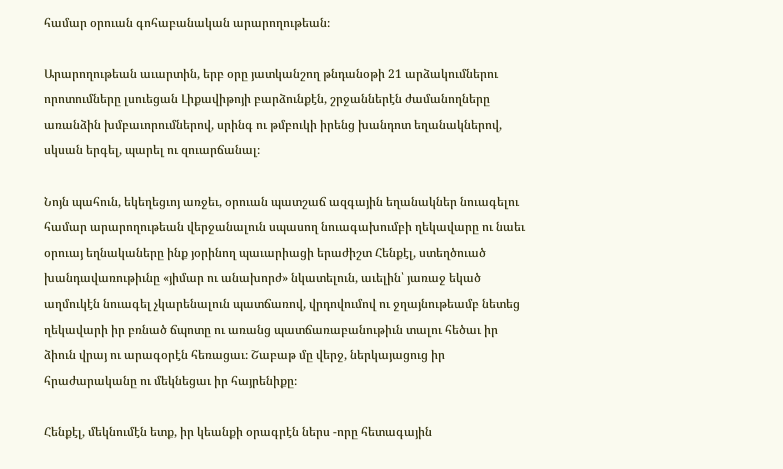համար օրուան գոհաբանական արարողութեան։

Արարողութեան աւարտին, երբ օրը յատկանշող թնդանօթի 21 արձակումներու որոտումները լսուեցան Լիքավիթոյի բարձունքէն, շրջաններէն ժամանողները առանձին խմբաւորումներով, սրինգ ու թմբուկի իրենց խանդոտ եղանակներով, սկսան երգել, պարել ու զուարճանալ։

Նոյն պահուն, եկեղեցւոյ առջեւ, օրուան պատշաճ ազգային եղանակներ նուագելու համար արարողութեան վերջանալուն սպասող նուագախումբի ղեկավարը ու նաեւ օրուայ եղնակաները ինք յօրինող պաւարիացի երաժիշտ Հենքէլ, ստեղծուած խանդավառութիւնը «յիմար ու անախորժ» նկատելուն, աւելին՝ յառաջ եկած աղմուկէն նուագել չկարենալուն պատճառով, վրդովումով ու ջղայնութեամբ նետեց ղեկավարի իր բռնած ճպոտը ու առանց պատճառաբանութիւն տալու հեծաւ իր ձիուն վրայ ու արագօրէն հեռացաւ։ Շաբաթ մը վերջ, ներկայացուց իր հրաժարականը ու մեկնեցաւ իր հայրենիքը։

Հենքէլ, մեկնումէն ետք, իր կեանքի օրագրէն ներս -որը հետագային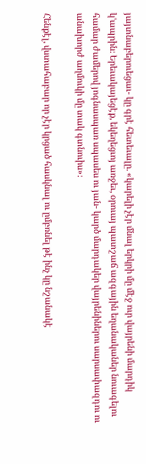յայտնաբերուեցաւ- կը գրէ հետեւալը. «կարելի չէր մնալ երկրի մը մէջ ուր վայրենի մարդիկ կ'ապրին։ Երեւակայեցէք, եկեղեցւոյ առջեւ, օրուայ պատշաճ ազգային եղանականեր նուագելու համար ժամերով յոգնասպառ սպասես ու յան- կարծ մարդակեր վայրենիներու սարսափազդու ու անախորժ աղմուկի մը տակ գտնուիս»։

Հենքէլ, վստահաբար որ չէր կրցած հասկնալ ու ըմբռնել թէ ինչ կը նշանակէ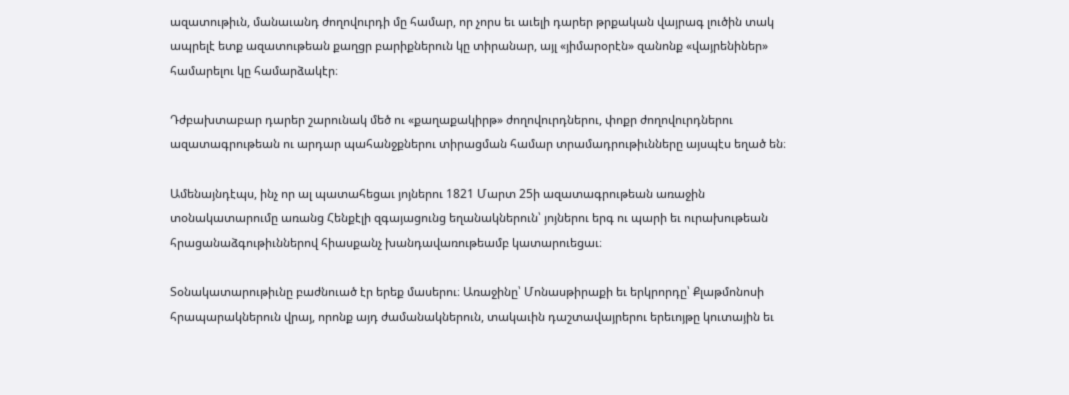ազատութիւն, մանաւանդ ժողովուրդի մը համար, որ չորս եւ աւելի դարեր թրքական վայրագ լուծին տակ ապրելէ ետք ազատութեան քաղցր բարիքներուն կը տիրանար, այլ «յիմարօրէն» զանոնք «վայրենիներ» համարելու կը համարձակէր։

Դժբախտաբար դարեր շարունակ մեծ ու «քաղաքակիրթ» ժողովուրդներու, փոքր ժողովուրդներու ազատագրութեան ու արդար պահանջքներու տիրացման համար տրամադրութիւնները այսպէս եղած են։

Ամենայնդէպս, ինչ որ ալ պատահեցաւ յոյներու 1821 Մարտ 25ի ազատագրութեան առաջին տօնակատարումը առանց Հենքէլի զգայացունց եղանակներուն՝ յոյներու երգ ու պարի եւ ուրախութեան հրացանաձգութիւններով հիասքանչ խանդավառութեամբ կատարուեցաւ։

Տօնակատարութիւնը բաժնուած էր երեք մասերու։ Առաջինը՝ Մոնասթիրաքի եւ երկրորդը՝ Քլաթմոնոսի հրապարակներուն վրայ, որոնք այդ ժամանակներուն, տակաւին դաշտավայրերու երեւոյթը կուտային եւ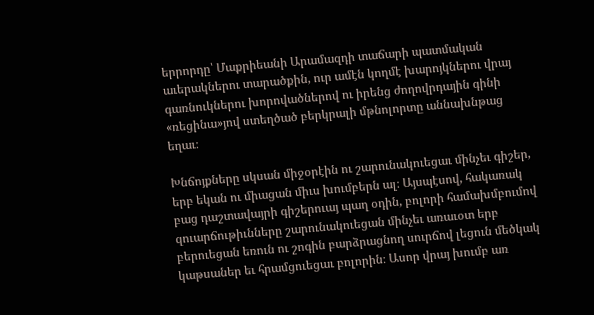երրորդը՝ Մաքրիեանի Արամազդի տաճարի պատմական աւերակներու տարածքին, ուր ամէն կողմէ խարոյկներու վրայ գառնուկներու խորովածներով ու իրենց ժողովրդային գինի «ռեցինա»յով ստեղծած բերկրալի մթնոլորտը աննախնթաց եղաւ։

Խնճոյքները սկսան միջօրէին ու շարունակուեցաւ մինչեւ գիշեր, երբ եկան ու միացան միւս խումբերն ալ։ Այսպէսով, հակառակ բաց դաշտավայրի գիշերուայ պաղ օդին, բոլորի համախմբումով զուարճութիւնները շարունակուեցան մինչեւ առաւօտ երբ բերուեցան եռուն ու շոգին բարձրացնող սուրճով լեցուն մեծկակ կաթսաներ եւ հրամցուեցաւ բոլորին։ Ասոր վրայ խումբ առ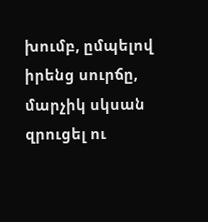խումբ, ըմպելով իրենց սուրճը, մարչիկ սկսան զրուցել ու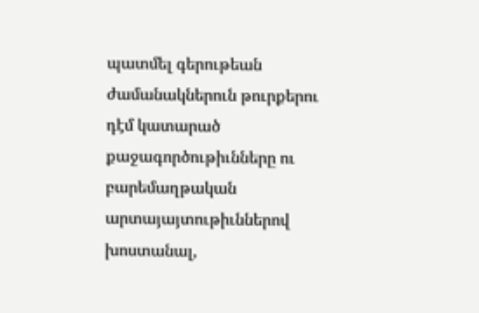պատմել գերութեան ժամանակներուն թուրքերու դէմ կատարած քաջագործութիւնները ու բարեմաղթական արտայայտութիւններով խոստանալ,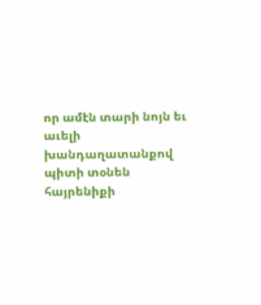որ ամէն տարի նոյն եւ աւելի խանդաղատանքով պիտի տօնեն հայրենիքի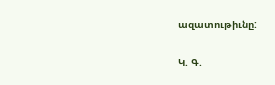ազատութիւնը:

Կ. Գ.